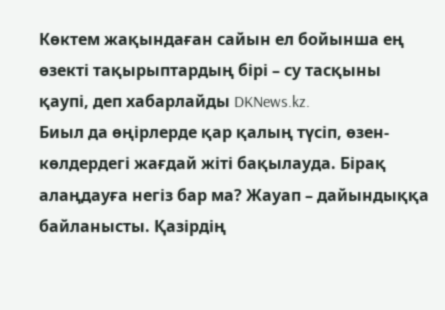Көктем жақындаған сайын ел бойынша ең өзекті тақырыптардың бірі – су тасқыны қаупі, деп хабарлайды DKNews.kz.
Биыл да өңірлерде қар қалың түсіп, өзен-көлдердегі жағдай жіті бақылауда. Бірақ алаңдауға негіз бар ма? Жауап – дайындыққа байланысты. Қазірдің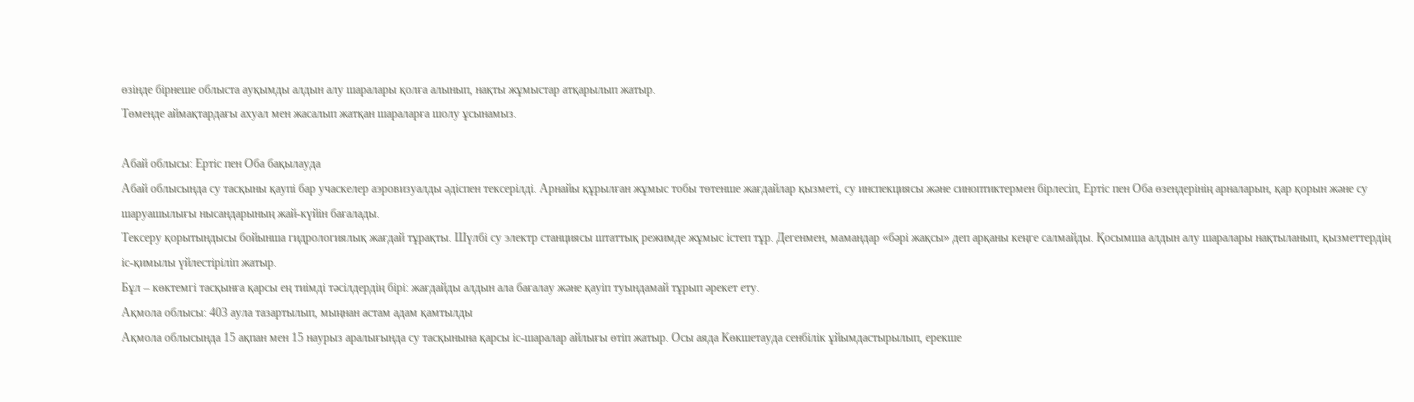өзінде бірнеше облыста ауқымды алдын алу шаралары қолға алынып, нақты жұмыстар атқарылып жатыр.
Төменде аймақтардағы ахуал мен жасалып жатқан шараларға шолу ұсынамыз.

Абай облысы: Ертіс пен Оба бақылауда
Абай облысында су тасқыны қаупі бар учаскелер аэровизуалды әдіспен тексерілді. Арнайы құрылған жұмыс тобы төтенше жағдайлар қызметі, су инспекциясы және синоптиктермен бірлесіп, Ертіс пен Оба өзендерінің арналарын, қар қорын және су шаруашылығы нысандарының жай-күйін бағалады.
Тексеру қорытындысы бойынша гидрологиялық жағдай тұрақты. Шүлбі су электр станциясы штаттық режимде жұмыс істеп тұр. Дегенмен, мамандар «бәрі жақсы» деп арқаны кеңге салмайды. Қосымша алдын алу шаралары нақтыланып, қызметтердің іс-қимылы үйлестіріліп жатыр.
Бұл – көктемгі тасқынға қарсы ең тиімді тәсілдердің бірі: жағдайды алдын ала бағалау және қауіп туындамай тұрып әрекет ету.
Ақмола облысы: 403 аула тазартылып, мыңнан астам адам қамтылды
Ақмола облысында 15 ақпан мен 15 наурыз аралығында су тасқынына қарсы іс-шаралар айлығы өтіп жатыр. Осы аяда Көкшетауда сенбілік ұйымдастырылып, ерекше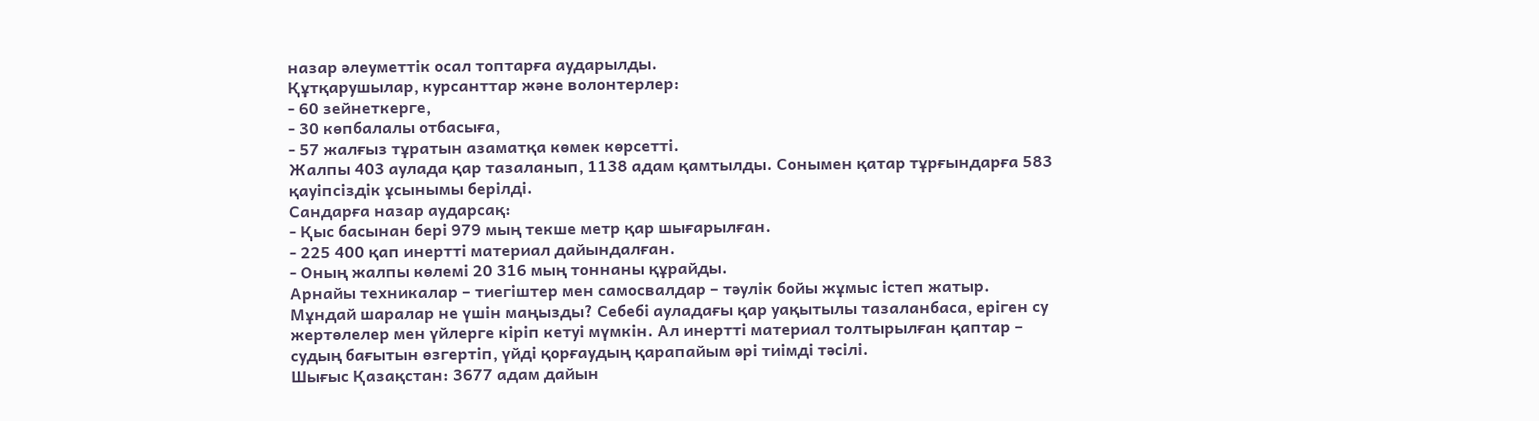назар әлеуметтік осал топтарға аударылды.
Құтқарушылар, курсанттар және волонтерлер:
- 60 зейнеткерге,
- 30 көпбалалы отбасыға,
- 57 жалғыз тұратын азаматқа көмек көрсетті.
Жалпы 403 аулада қар тазаланып, 1138 адам қамтылды. Сонымен қатар тұрғындарға 583 қауіпсіздік ұсынымы берілді.
Сандарға назар аударсақ:
- Қыс басынан бері 979 мың текше метр қар шығарылған.
- 225 400 қап инертті материал дайындалған.
- Оның жалпы көлемі 20 316 мың тоннаны құрайды.
Арнайы техникалар – тиегіштер мен самосвалдар – тәулік бойы жұмыс істеп жатыр.
Мұндай шаралар не үшін маңызды? Себебі ауладағы қар уақытылы тазаланбаса, еріген су жертөлелер мен үйлерге кіріп кетуі мүмкін. Ал инертті материал толтырылған қаптар – судың бағытын өзгертіп, үйді қорғаудың қарапайым әрі тиімді тәсілі.
Шығыс Қазақстан: 3677 адам дайын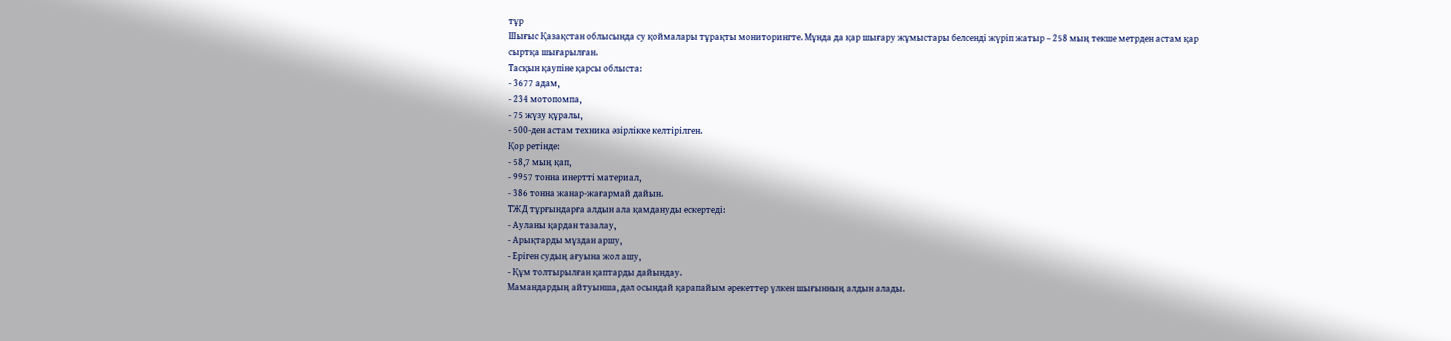тұр
Шығыс Қазақстан облысында су қоймалары тұрақты мониторингте. Мұнда да қар шығару жұмыстары белсенді жүріп жатыр – 258 мың текше метрден астам қар сыртқа шығарылған.
Тасқын қаупіне қарсы облыста:
- 3677 адам,
- 234 мотопомпа,
- 75 жүзу құралы,
- 500-ден астам техника әзірлікке келтірілген.
Қор ретінде:
- 58,7 мың қап,
- 9957 тонна инертті материал,
- 386 тонна жанар-жағармай дайын.
ТЖД тұрғындарға алдын ала қамдануды ескертеді:
- Ауланы қардан тазалау,
- Арықтарды мұздан аршу,
- Еріген судың ағуына жол ашу,
- Құм толтырылған қаптарды дайындау.
Мамандардың айтуынша, дәл осындай қарапайым әрекеттер үлкен шығынның алдын алады.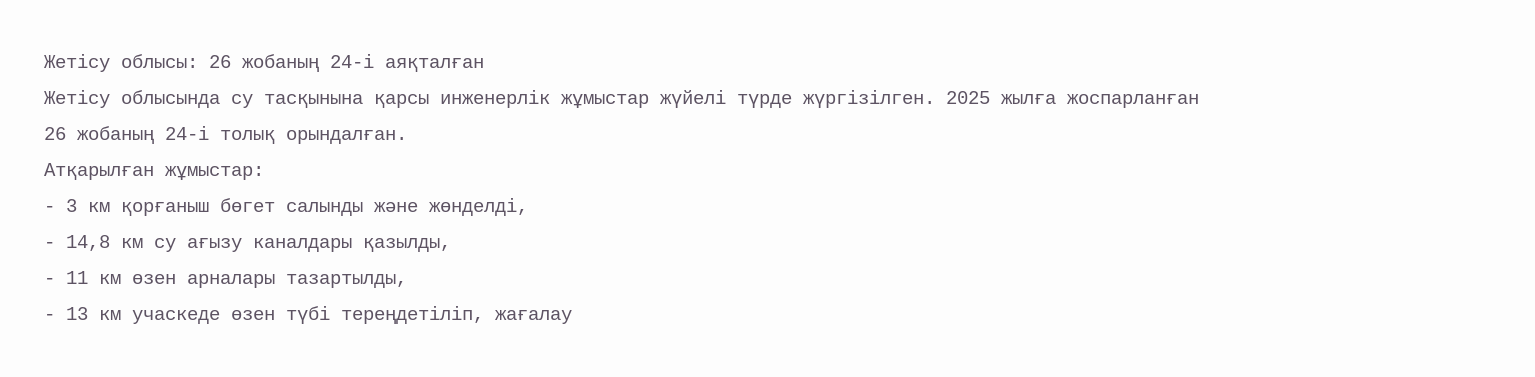Жетісу облысы: 26 жобаның 24-і аяқталған
Жетісу облысында су тасқынына қарсы инженерлік жұмыстар жүйелі түрде жүргізілген. 2025 жылға жоспарланған 26 жобаның 24-і толық орындалған.
Атқарылған жұмыстар:
- 3 км қорғаныш бөгет салынды және жөнделді,
- 14,8 км су ағызу каналдары қазылды,
- 11 км өзен арналары тазартылды,
- 13 км учаскеде өзен түбі тереңдетіліп, жағалау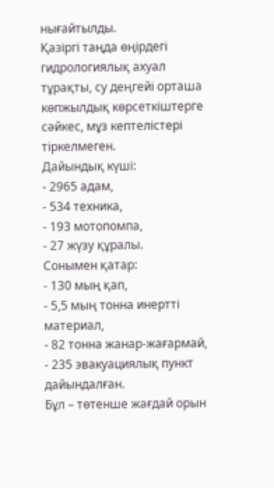нығайтылды.
Қазіргі таңда өңірдегі гидрологиялық ахуал тұрақты, су деңгейі орташа көпжылдық көрсеткіштерге сәйкес, мұз кептелістері тіркелмеген.
Дайындық күші:
- 2965 адам,
- 534 техника,
- 193 мотопомпа,
- 27 жүзу құралы.
Сонымен қатар:
- 130 мың қап,
- 5,5 мың тонна инертті материал,
- 82 тонна жанар-жағармай,
- 235 эвакуациялық пункт дайындалған.
Бұл – төтенше жағдай орын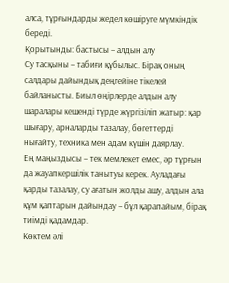алса, тұрғындарды жедел көшіруге мүмкіндік береді.
Қорытынды: бастысы – алдын алу
Су тасқыны – табиғи құбылыс. Бірақ оның салдары дайындық деңгейіне тікелей байланысты. Биыл өңірлерде алдын алу шаралары кешенді түрде жүргізіліп жатыр: қар шығару, арналарды тазалау, бөгеттерді нығайту, техника мен адам күшін даярлау.
Ең маңыздысы – тек мемлекет емес, әр тұрғын да жауапкершілік танытуы керек. Ауладағы қарды тазалау, су ағатын жолды ашу, алдын ала құм қаптарын дайындау – бұл қарапайым, бірақ тиімді қадамдар.
Көктем әлі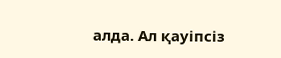алда. Ал қауіпсіз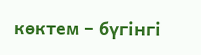көктем – бүгінгі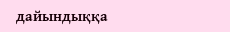дайындыққа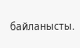байланысты.